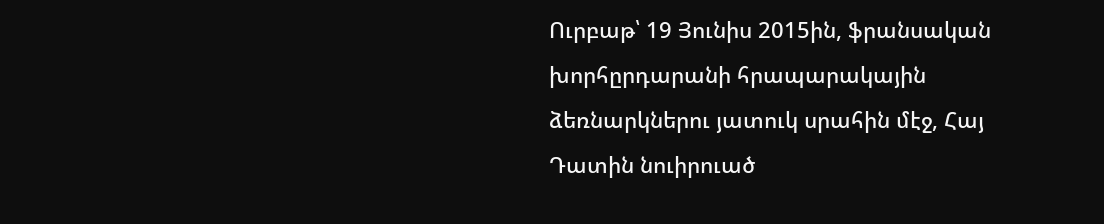Ուրբաթ՝ 19 Յունիս 2015ին, ֆրանսական խորհըրդարանի հրապարակային ձեռնարկներու յատուկ սրահին մէջ, Հայ Դատին նուիրուած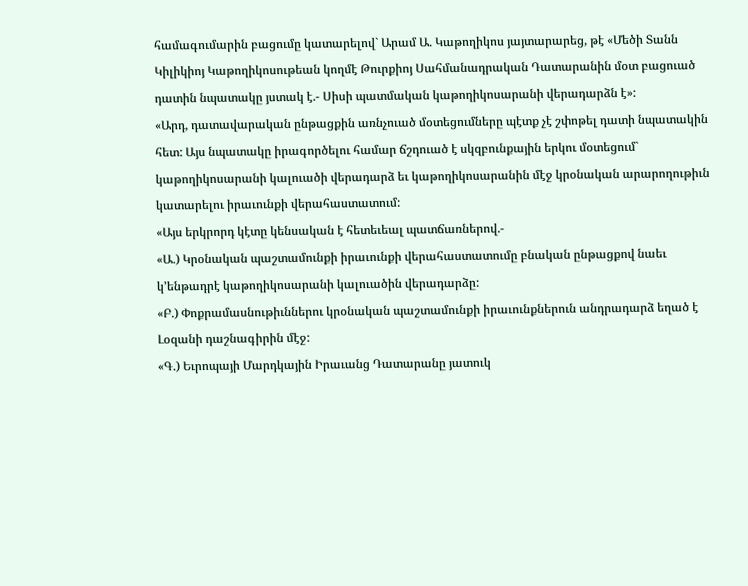համագումարին բացումը կատարելով` Արամ Ա. Կաթողիկոս յայտարարեց, թէ «Մեծի Տանն Կիլիկիոյ Կաթողիկոսութեան կողմէ Թուրքիոյ Սահմանադրական Դատարանին մօտ բացուած դատին նպատակը յստակ է.- Սիսի պատմական կաթողիկոսարանի վերադարձն է»:
«Արդ, դատավարական ընթացքին առնչուած մօտեցումները պէտք չէ շփոթել դատի նպատակին հետ: Այս նպատակը իրագործելու համար ճշդուած է սկզբունքային երկու մօտեցում` կաթողիկոսարանի կալուածի վերադարձ եւ կաթողիկոսարանին մէջ կրօնական արարողութիւն կատարելու իրաւունքի վերահաստատում:
«Այս երկրորդ կէտը կենսական է հետեւեալ պատճառներով.-
«Ա.) Կրօնական պաշտամունքի իրաւունքի վերահաստատումը բնական ընթացքով նաեւ կ’ենթադրէ կաթողիկոսարանի կալուածին վերադարձը:
«Բ.) Փոքրամասնութիւններու կրօնական պաշտամունքի իրաւունքներուն անդրադարձ եղած է Լօզանի դաշնագիրին մէջ:
«Գ.) Եւրոպայի Մարդկային Իրաւանց Դատարանը յատուկ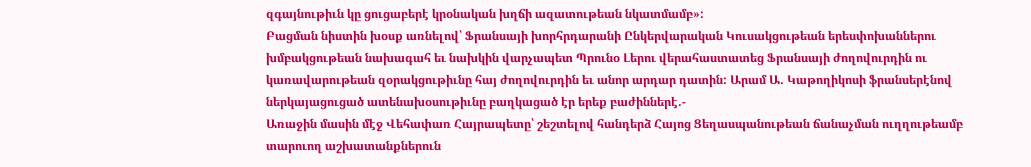զգայնութիւն կը ցուցաբերէ կրօնական խղճի ազատութեան նկատմամբ»:
Բացման նիստին խօսք առնելով՝ Ֆրանսայի խորհրդարանի Ընկերվարական Կուսակցութեան երեսփոխաններու խմբակցութեան նախագահ եւ նախկին վարչապետ Պրունօ Լերու վերահաստատեց Ֆրանսայի ժողովուրդին ու կառավարութեան զօրակցութիւնը հայ ժողովուրդին եւ անոր արդար դատին: Արամ Ա. Կաթողիկոսի ֆրանսերէնով ներկայացուցած ատենախօսութիւնը բաղկացած էր երեք բաժիններէ.-
Առաջին մասին մէջ Վեհափառ Հայրապետը՝ շեշտելով հանդերձ Հայոց Ցեղասպանութեան ճանաչման ուղղութեամբ տարուող աշխատանքներուն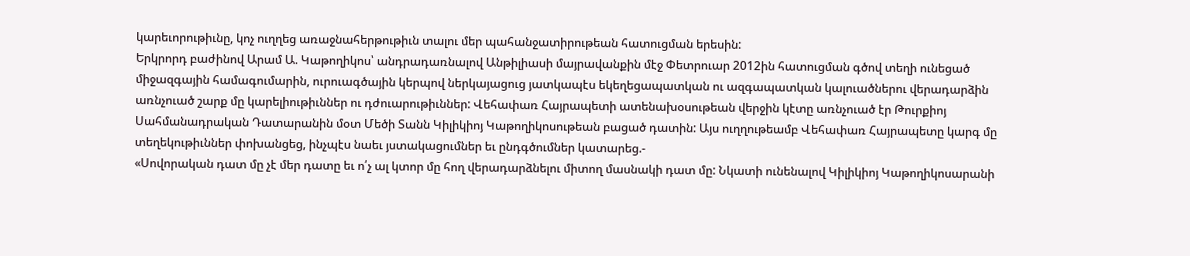կարեւորութիւնը, կոչ ուղղեց առաջնահերթութիւն տալու մեր պահանջատիրութեան հատուցման երեսին:
Երկրորդ բաժինով Արամ Ա. Կաթողիկոս՝ անդրադառնալով Անթիլիասի մայրավանքին մէջ Փետրուար 2012ին հատուցման գծով տեղի ունեցած միջազգային համագումարին, ուրուագծային կերպով ներկայացուց յատկապէս եկեղեցապատկան ու ազգապատկան կալուածներու վերադարձին առնչուած շարք մը կարելիութիւններ ու դժուարութիւններ: Վեհափառ Հայրապետի ատենախօսութեան վերջին կէտը առնչուած էր Թուրքիոյ Սահմանադրական Դատարանին մօտ Մեծի Տանն Կիլիկիոյ Կաթողիկոսութեան բացած դատին: Այս ուղղութեամբ Վեհափառ Հայրապետը կարգ մը տեղեկութիւններ փոխանցեց, ինչպէս նաեւ յստակացումներ եւ ընդգծումներ կատարեց.-
«Սովորական դատ մը չէ մեր դատը եւ ո՛չ ալ կտոր մը հող վերադարձնելու միտող մասնակի դատ մը: Նկատի ունենալով Կիլիկիոյ Կաթողիկոսարանի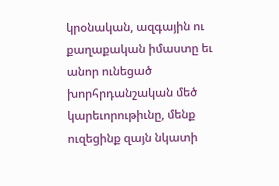կրօնական, ազգային ու քաղաքական իմաստը եւ անոր ունեցած խորհրդանշական մեծ կարեւորութիւնը, մենք ուզեցինք զայն նկատի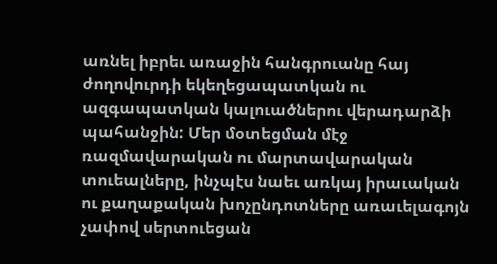առնել իբրեւ առաջին հանգրուանը հայ ժողովուրդի եկեղեցապատկան ու ազգապատկան կալուածներու վերադարձի պահանջին: Մեր մօտեցման մէջ ռազմավարական ու մարտավարական տուեալները, ինչպէս նաեւ առկայ իրաւական ու քաղաքական խոչընդոտները առաւելագոյն չափով սերտուեցան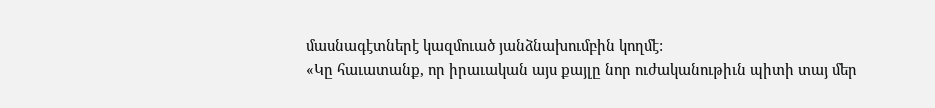մասնագէտներէ կազմուած յանձնախումբին կողմէ:
«Կը հաւատանք, որ իրաւական այս քայլը նոր ուժականութիւն պիտի տայ մեր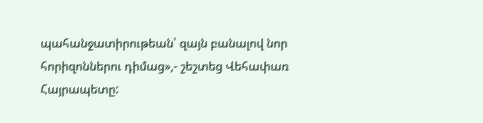պահանջատիրութեան՝ զայն բանալով նոր հորիզոններու դիմաց»,- շեշտեց Վեհափառ Հայրապետը: